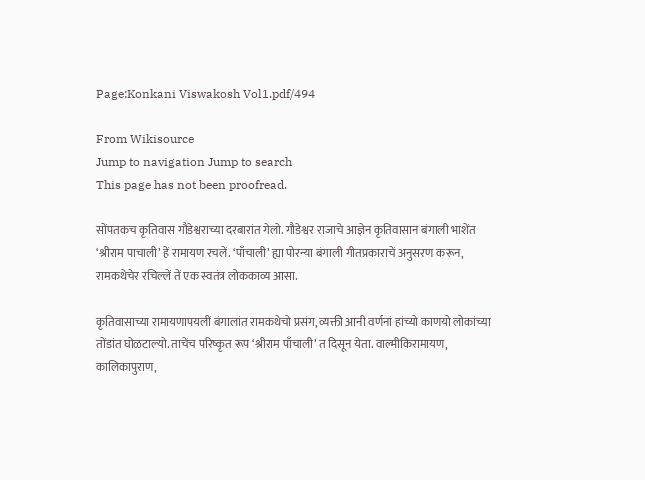Page:Konkani Viswakosh Vol1.pdf/494

From Wikisource
Jump to navigation Jump to search
This page has not been proofread.

सोंपतकच कृतिवास गौडेश्वराच्या दरबारांत गेलो. गौडेश्वर राजाचे आज्ञेन कृतिवासान बंगाली भाशेंत ‘श्रीराम पाचाली’ हें रामायण रचलें. ‘पाँचाली’ ह्या पोरन्या बंगाली गीतप्रकाराचें अनुसरण करून, रामकथेचेर रचिल्लें तें एक स्वतंत्र लोककाव्य आसा.

कृतिवासाच्या रामायणापयलीं बंगालांत रामकथेचो प्रसंग, व्यक्ती आनी वर्णनां हांच्यो काणयो लोकांच्या तोंडांत घोळटाल्यो. ताचेंच परिष्कृत रूप ‘श्रीराम पाँचाली’ त दिसून येता. वाल्मीकिरामायण, कालिकापुराण,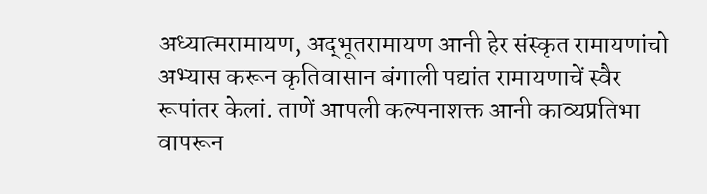अध्यात्मरामायण, अद्‌भूतरामायण आनी हेर संस्कृत रामायणांचो अभ्यास करून कृतिवासान बंगाली पद्यांत रामायणाचें स्वैर रूपांतर केलां. ताणें आपली कल्पनाशक्त आनी काव्यप्रतिभा वापरून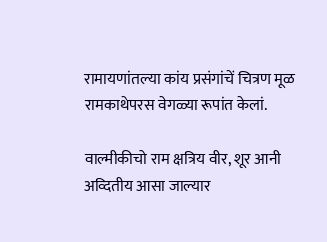रामायणांतल्या कांय प्रसंगांचें चित्रण मूळ रामकाथेपरस वेगळ्या रूपांत केलां.

वाल्मीकीचो राम क्षत्रिय वीर, शूर आनी अव्दितीय आसा जाल्यार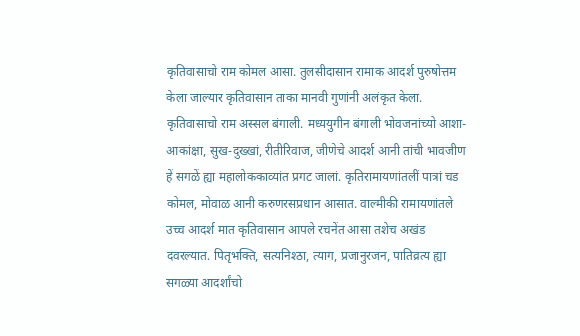कृतिवासाचो राम कोमल आसा. तुलसीदासान रामाक आदर्श पुरुषोत्तम केला जाल्यार कृतिवासान ताका मानवी गुणांनी अलंकृत केला. कृतिवासाचो राम अस्सल बंगाली. मध्ययुगीन बंगाली भोवजनांच्यो आशा-आकांक्षा, सुख-दुख्खां, रीतीरिवाज, जीणेचे आदर्श आनी तांची भावजीण हें सगळें ह्या महालोककाव्यांत प्रगट जालां. कृतिरामायणांतलीं पात्रां चड कोमल, मोवाळ आनी करुणरसप्रधान आसात. वाल्मीकी रामायणांतले उच्च आदर्श मात कृतिवासान आपले रचनेंत आसा तशेच अखंड दवरल्यात. पितृभक्ति, सत्यनिश्ठा, त्याग, प्रजानुरजन, पातिव्रत्य ह्या सगळ्या आदर्शांचो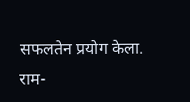सफलतेन प्रयोग केला. राम-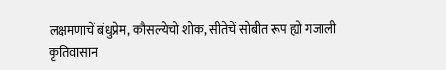लक्षमणाचें बंधुप्रेम, कौसल्येचो शोक, सीतेचें सोबीत रूप ह्यो गजाली कृतिवासान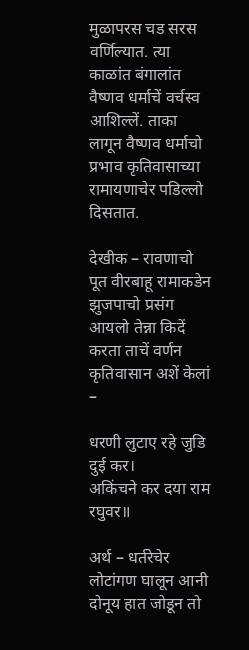मुळापरस चड सरस वर्णिल्यात. त्या काळांत बंगालांत वैष्णव धर्माचें वर्चस्व आशिल्लें. ताका लागून वैष्णव धर्माचो प्रभाव कृतिवासाच्या रामायणाचेर पडिल्लो दिसतात.

देखीक – रावणाचो पूत वीरबाहू रामाकडेन झुजपाचो प्रसंग आयलो तेन्ना किदें करता ताचें वर्णन कृतिवासान अशें केलां –

धरणी लुटाए रहे जुडि दुई कर।
अकिंचने कर दया राम रघुवर॥

अर्थ – धर्तरेचेर लोटांगण घालून आनी दोनूय हात जोडून तो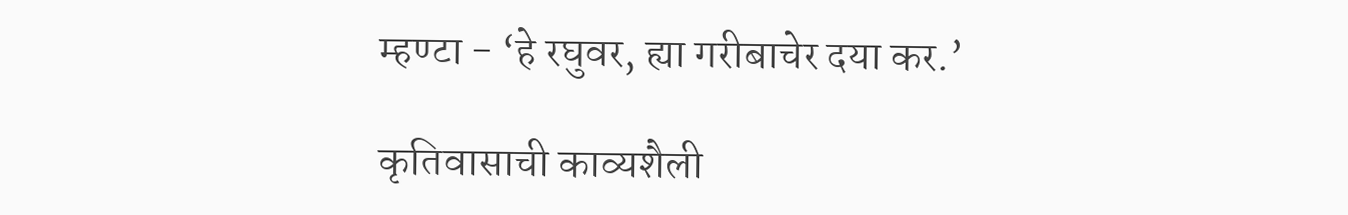म्हण्टा - ‘हे रघुवर, ह्या गरीबाचेर दया कर.’

कृतिवासाची काव्यशैली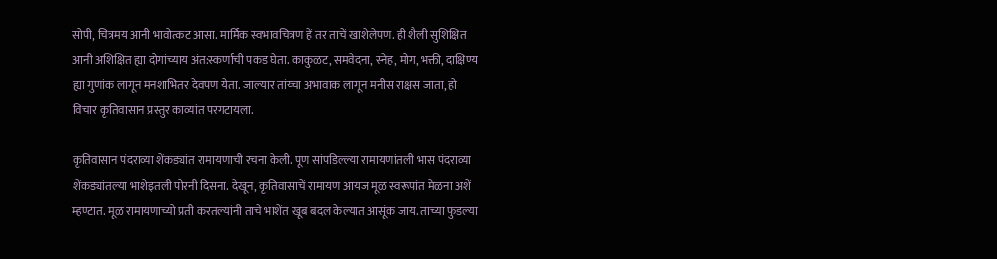सोपी, चित्रमय आनी भावोत्कट आसा. मार्मिक स्वभावचित्रण हें तर ताचें खाशेलेपण. ही शैली सुशिक्षित आनी अशिक्षित ह्या दोगांच्याय अंत:स्कर्णाची पकड घेता. काकुळट, समवेदना, स्नेह, मोग, भक्ती, दाक्षिण्य ह्या गुणांक लागून मनशाभितर देवपण येता. जाल्यार तांय्चा अभावाक लागून मनीस राक्षस जाता, हो विचार कृतिवासान प्रस्तुर काव्यांत परगटायला.

कृतिवासान पंदराव्या शेंकड्यांत रामायणाची रचना केली. पूण सांपडिल्ल्या रामायणांतली भास पंदराव्या शेंकड्यांतल्या भाशेइतली पोरनी दिसना. देखून, कृतिवासाचें रामायण आयज मूळ स्वरूपांत मेळना अशें म्हण्टात. मूळ रामायणाच्यो प्रती करतल्यांनी ताचे भाशेंत खूब बदल केल्यात आसूंक जाय. ताच्या फुडल्या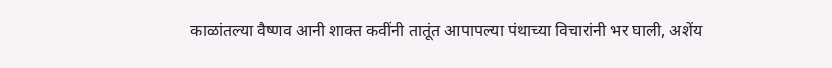काळांतल्या वैष्णव आनी शाक्त कवींनी तातूंत आपापल्या पंथाच्या विचारांनी भर घाली, अशेंय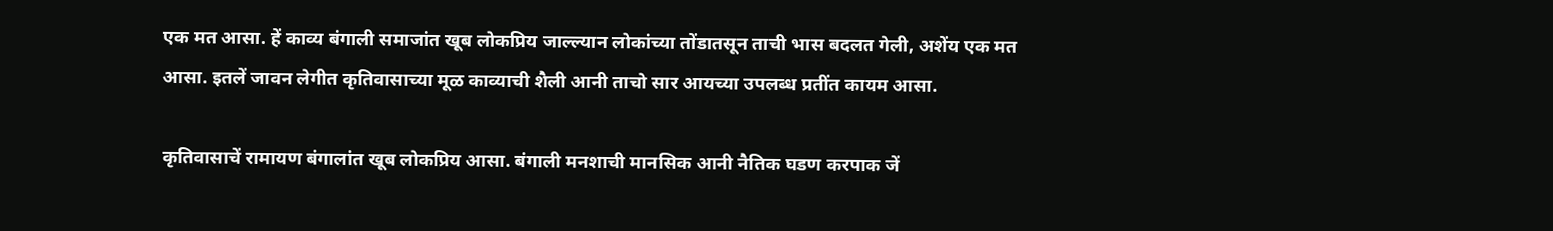एक मत आसा. हें काव्य बंगाली समाजांत खूब लोकप्रिय जाल्ल्यान लोकांच्या तोंडातसून ताची भास बदलत गेली, अशेंय एक मत आसा. इतलें जावन लेगीत कृतिवासाच्या मूळ काव्याची शैली आनी ताचो सार आयच्या उपलब्ध प्रतींत कायम आसा.

कृतिवासाचें रामायण बंगालांत खूब लोकप्रिय आसा. बंगाली मनशाची मानसिक आनी नैतिक घडण करपाक जें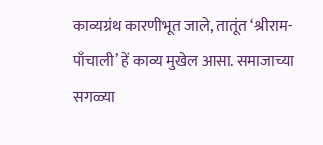काव्यग्रंथ कारणीभूत जाले, तातूंत ‘श्रीराम-पाँचाली’ हें काव्य मुखेल आसा. समाजाच्या सगळ्या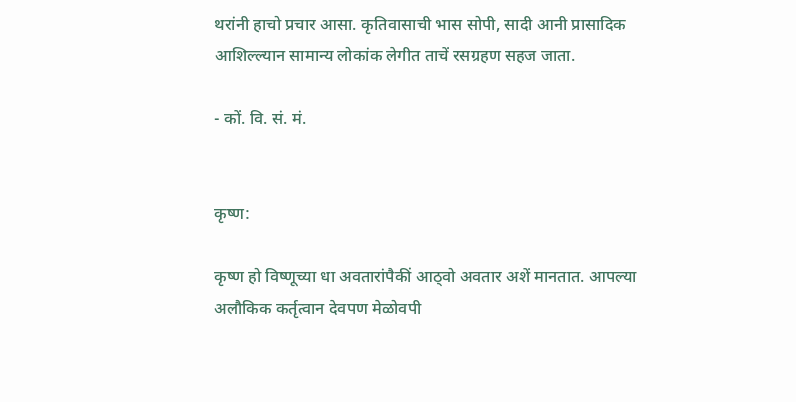थरांनी हाचो प्रचार आसा. कृतिवासाची भास सोपी, सादी आनी प्रासादिक आशिल्ल्यान सामान्य लोकांक लेगीत ताचें रसग्रहण सहज जाता.

- कों. वि. सं. मं.


कृष्ण:

कृष्ण हो विष्णूच्या धा अवतारांपैकीं आठ्वो अवतार अशें मानतात. आपल्या अलौकिक कर्तृत्वान देवपण मेळोवपी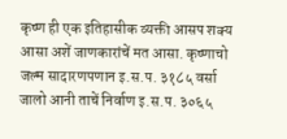कृष्ण ही एक इतिहासीक व्यक्ती आसप शक्य आसा अशें जाणकारांचें मत आसा. कृष्णाचो जल्म सादारणपणान इ.स.प. ३१८५ वर्सा जालो आनी ताचें निर्वाण इ.स.प. ३०६५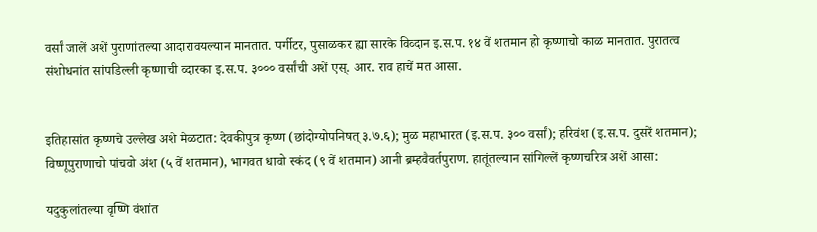वर्सां जालें अशें पुराणांतल्या आदारावयल्यान मानतात. पर्गीटर, पुसाळकर ह्या सारके विव्दान इ.स.प. १४ वें शतमान हो कृष्णाचो काळ मानतात. पुरातत्व संशोधनांत सांपडिल्ली कृष्णाची व्दारका इ.स.प. ३००० वर्सांची अशें एस्‌. आर. राव हाचें मत आसा.


इतिहासांत कृष्णचे उल्लेख अशे मेळटात: देवकीपुत्र कृष्ण (छांदोग्योपनिषत्‌ ३.७.६); मुळ महाभारत (इ.स.प. ३०० वर्सां); हरिवंश (इ.स.प. दुसरें शतमान); विष्णूपुराणाचो पांचवो अंश (५ वें शतमान), भागवत धावो स्कंद (९ वें शतमान) आनी ब्रम्हवैवर्तपुराण. हातूंतल्यान सांगिल्लें कृष्णचरित्र अशें आसा:

यदुकुलांतल्या वृष्णि वंशांत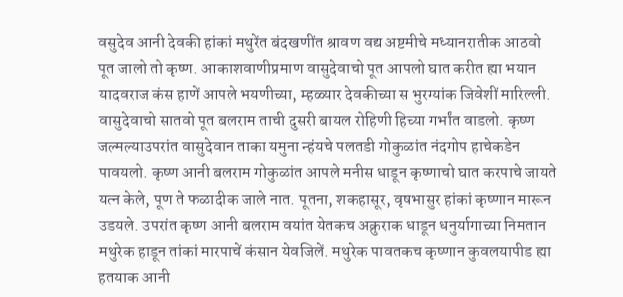वसुदेव आनी देवकी हांकां मथुरेंत बंदखणींत श्रावण वद्य अष्टमीचे मध्यानरातीक आठवो पूत जालो तो कृष्ण. आकाशवाणीप्रमाण वासुदेवाचो पूत आपलो घात करीत ह्या भयान यादवराज कंस हाणें आपले भयणीच्या, म्हळ्यार देवकीच्या स भुरग्यांक जिवेशीं मारिल्ली. वासुदेवाचो सातवो पूत बलराम ताची दुसरी बायल रोहिणी हिच्या गर्भांत वाडलो. कृष्ण जल्मल्याउपरांत वासुदेवान ताका यमुना न्हंयचे पलतडी गोकुळांत नंदगोप हाचेकडेन पावयलो. कृष्ण आनी बलराम गोकुळांत आपले मनीस धाडून कृष्णाचो घात करपाचे जायते यत्न केले, पूण ते फळादीक जाले नात. पूतना, शकहासूर, वृषभासुर हांकां कृष्णान मारून उडयले. उपरांत कृष्ण आनी बलराम वयांत येतकच अक्रुराक धाडून धनुर्यागाच्या निमतान मथुरेक हाडून तांकां मारपाचें कंसान येवजिलें. मथुरेक पावतकच कृष्णान कुवलयापीड ह्या हतयाक आनी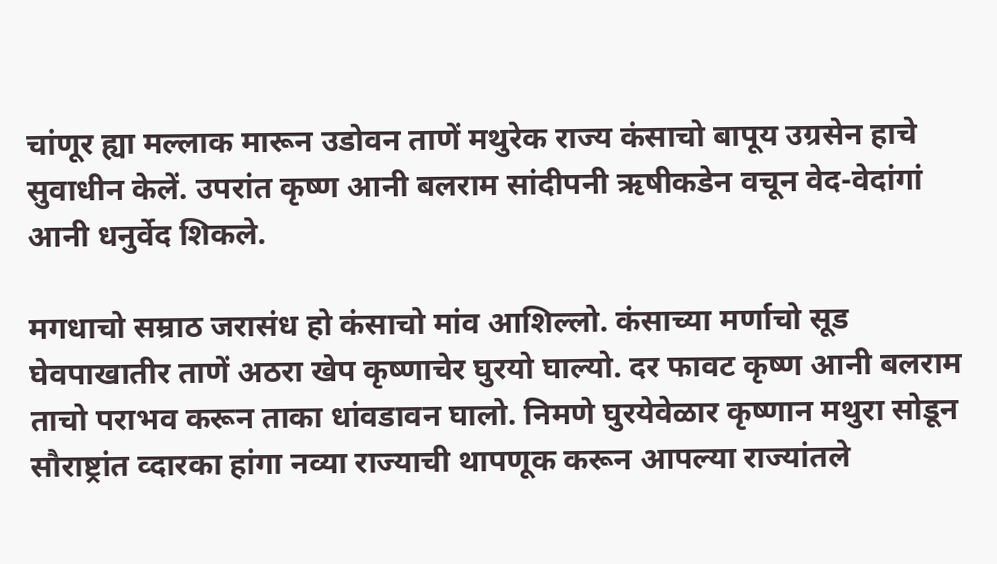चांणूर ह्या मल्लाक मारून उडोवन ताणें मथुरेक राज्य कंसाचो बापूय उग्रसेन हाचे सुवाधीन केलें. उपरांत कृष्ण आनी बलराम सांदीपनी ऋषीकडेन वचून वेद-वेदांगां आनी धनुर्वेद शिकले.

मगधाचो सम्राठ जरासंध हो कंसाचो मांव आशिल्लो. कंसाच्या मर्णाचो सूड घेवपाखातीर ताणें अठरा खेप कृष्णाचेर घुरयो घाल्यो. दर फावट कृष्ण आनी बलराम ताचो पराभव करून ताका धांवडावन घालो. निमणे घुरयेवेळार कृष्णान मथुरा सोडून सौराष्ट्रांत व्दारका हांगा नव्या राज्याची थापणूक करून आपल्या राज्यांतले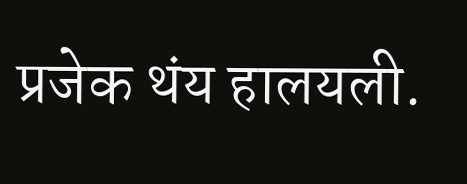प्रजेक थंय हालयली.